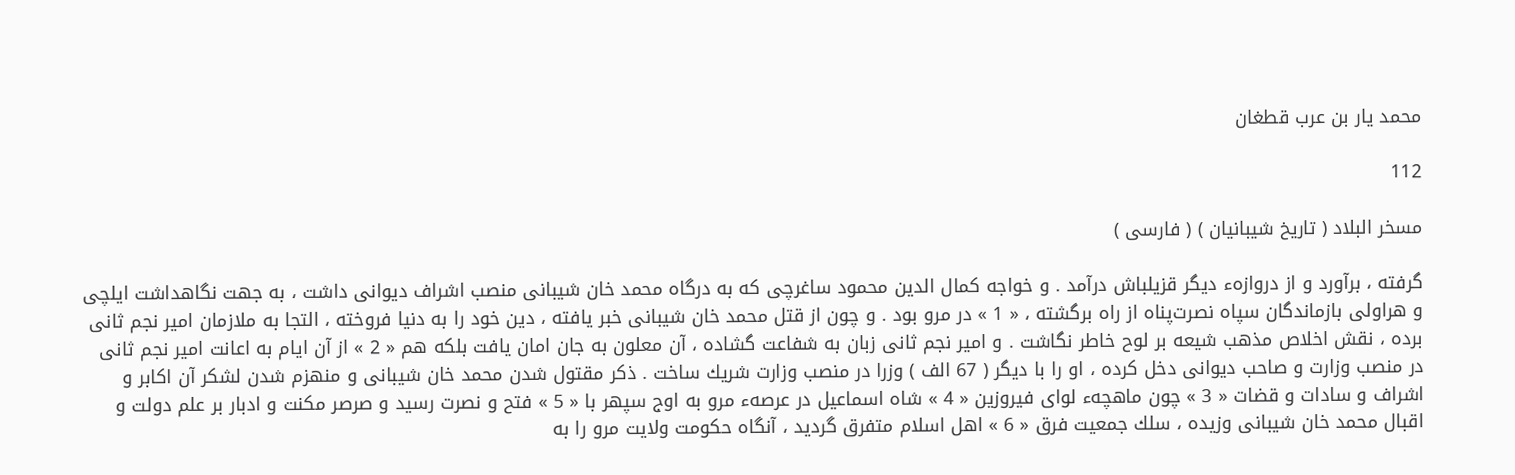محمد يار بن عرب قطغان

112

مسخر البلاد ( تاريخ شيبانيان ) ( فارسى )

گرفته ، برآورد و از دروازهء ديگر قزيلباش درآمد . و خواجه كمال الدين محمود ساغرچى كه به درگاه محمد خان شيبانى منصب اشراف ديوانى داشت ، به جهت نگاهداشت ايلچى و هراولى بازماندگان سپاه نصرت‌پناه از راه برگشته ، « 1 » در مرو بود . و چون از قتل محمد خان شيبانى خبر يافته ، دين خود را به دنيا فروخته ، التجا به ملازمان امير نجم ثانى برده ، نقش اخلاص مذهب شيعه بر لوح خاطر نگاشت . و امير نجم ثانى زبان به شفاعت گشاده ، آن معلون به جان امان يافت بلكه هم « 2 » از آن ايام به اعانت امير نجم ثانى در منصب وزارت و صاحب ديوانى دخل كرده ، او را با ديگر ( 67 الف ) وزرا در منصب وزارت شريك ساخت . ذكر مقتول شدن محمد خان شيبانى و منهزم شدن لشكر آن اكابر و اشراف و سادات و قضات « 3 » چون ماهچهء لواى فيروزين « 4 » شاه اسماعيل در عرصهء مرو به اوج سپهر با « 5 » فتح و نصرت رسيد و صرصر مكنت و ادبار بر علم دولت و اقبال محمد خان شيبانى وزيده ، سلك جمعيت فرق « 6 » اهل اسلام متفرق گرديد ، آنگاه حكومت ولايت مرو را به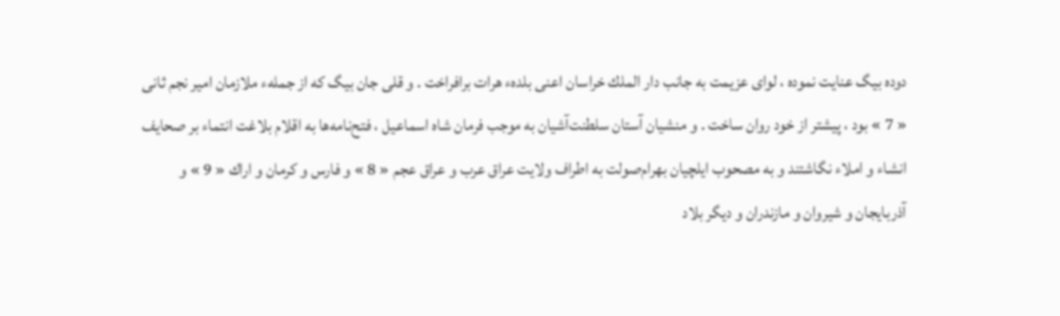دوده بيگ عنايت نموده ، لواى عزيمت به جانب دار الملك خراسان اعنى بلدهء هرات برافراخت . و قلى جان بيگ كه از جملهء ملازمان امير نجم ثانى « 7 » بود ، پيشتر از خود روان ساخت . و منشيان آستان سلطنت‌آشيان به موجب فرمان شاه اسماعيل ، فتح‌نامه‌ها به اقلام بلاغت انتماء بر صحايف انشاء و املاء نگاشتند و به مصحوب ايلچيان بهرام‌صولت به اطراف ولايت عراق عرب و عراق عجم « 8 » و فارس و كرمان و اراك « 9 » و آذربايجان و شيروان و مازندران و ديگر بلاد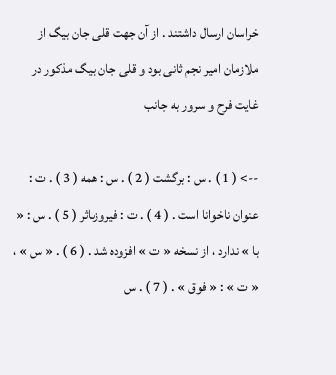خراسان ارسال داشتند . از آن جهت قلى جان بيگ از ملازمان امير نجم ثانى بود و قلى جان بيگ مذكور در غايت فرح و سرور به جانب

--> ( 1 ) . س : برگشت ( 2 ) . س : همه ( 3 ) . ت : عنوان ناخوانا است . ( 4 ) . ت : فيروزىاثر ( 5 ) . س : « با » ندارد ، از نسخه « ت » افزوده شد . ( 6 ) . « س » ، « ت » : « فوق » . ( 7 ) . س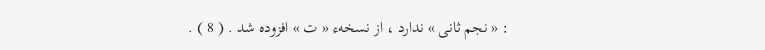: « نجم ثانى » ندارد ، از نسخهء « ت » افزوده شد . ( 8 ) .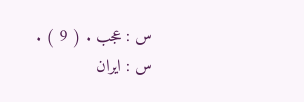س : عجب . ( 9 ) . س : ايران